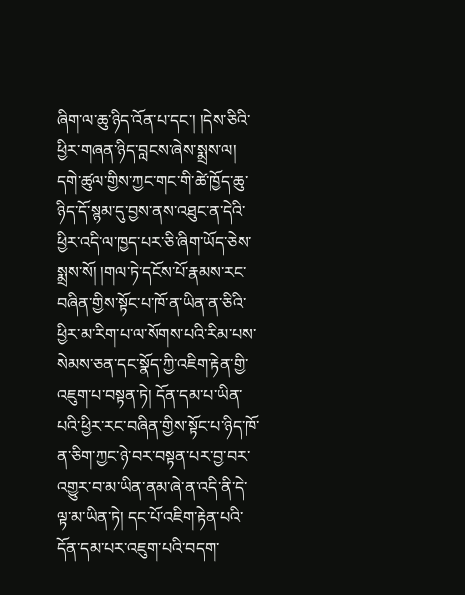ཞིག་ལ་ཆུ་ཉིད་འོན་པ་དང་། །དེས་ཅིའི་ཕྱིར་གཞན་ཉིད་བླངས་ཞེས་སྨྲས་ལ། དགེ་ཚུལ་གྱིས་ཀྱང་གང་གི་ཚེ་ཁྱོད་ཆུ་ཉིད་དོ་སྙམ་དུ་བྱས་ནས་འཐུང་ན་དེའི་ཕྱིར་འདི་ལ་ཁྱད་པར་ཅི་ཞིག་ཡོད་ཅེས་སྨྲས་སོ། །གལ་ཏེ་དངོས་པོ་རྣམས་རང་བཞིན་གྱིས་སྟོང་པ་ཁོ་ན་ཡིན་ན་ཅིའི་ཕྱིར་མ་རིག་པ་ལ་སོགས་པའི་རིམ་པས་སེམས་ཅན་དང་སྣོད་ཀྱི་འཇིག་རྟེན་གྱི་འཇུག་པ་བསྟན་ཏེ། དོན་དམ་པ་ཡིན་པའི་ཕྱིར་རང་བཞིན་གྱིས་སྟོང་པ་ཉིད་ཁོ་ན་ཅིག་ཀྱང་ཉེ་བར་བསྟན་པར་བྱ་བར་འགྱུར་བ་མ་ཡིན་ནམ་ཞེ་ན་འདི་ནི་དེ་ལྟ་མ་ཡིན་ཏེ། དང་པོ་འཇིག་རྟེན་པའི་དོན་དམ་པར་འཇུག་པའི་བདག་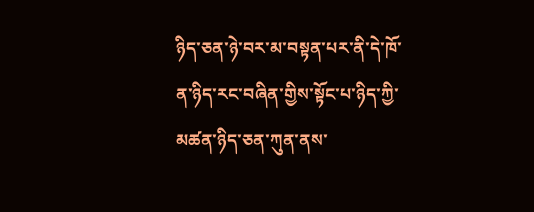ཉིད་ཅན་ཉེ་བར་མ་བསྟན་པར་ནི་དེ་ཁོ་ན་ཉིད་རང་བཞིན་གྱིས་སྟོང་པ་ཉིད་ཀྱི་མཚན་ཉིད་ཅན་ཀུན་ནས་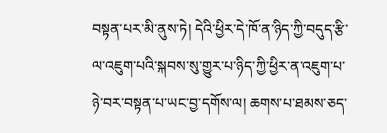བསྟན་པར་མི་ནུས་ཏེ། དེའི་ཕྱིར་དེ་ཁོ་ན་ཉིད་ཀྱི་བདུད་རྩི་ལ་འཇུག་པའི་སྐབས་སུ་གྱུར་པ་ཉིད་ཀྱི་ཕྱིར་ན་འཇུག་པ་ཉེ་བར་བསྟན་པ་ཡང་བྱ་དགོས་ལ། ཆགས་པ་ཐམས་ཅད་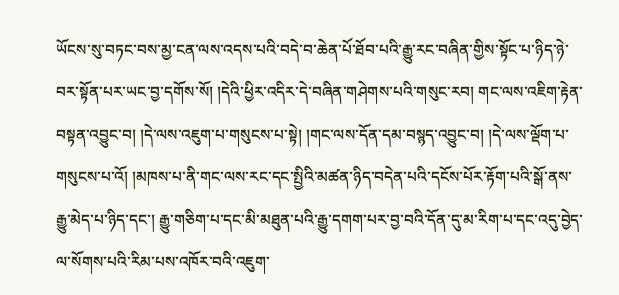ཡོངས་སུ་བཏང་བས་མྱ་ངན་ལས་འདས་པའི་བདེ་བ་ཆེན་པོ་ཐོབ་པའི་རྒྱུ་རང་བཞིན་གྱིས་སྟོང་པ་ཉིད་ཉེ་བར་སྟོན་པར་ཡང་བྱ་དགོས་སོ། །དེའི་ཕྱིར་འདིར་དེ་བཞིན་གཤེགས་པའི་གསུང་རབ། གང་ལས་འཇིག་རྟེན་བསྟན་འབྱུང་བ། །དེ་ལས་འཇུག་པ་གསུངས་པ་སྟེ། །གང་ལས་དོན་དམ་བསྙད་འབྱུང་བ། །དེ་ལས་ལྡོག་པ་གསུངས་པ་འོ། །མཁས་པ་ནི་གང་ལས་རང་དང་སྤྱིའི་མཚན་ཉིད་བདེན་པའི་དངོས་པོར་རྟོག་པའི་སྒོ་ནས་རྒྱུ་མེད་པ་ཉིད་དང་། རྒྱུ་གཅིག་པ་དང་མི་མཐུན་པའི་རྒྱུ་དགག་པར་བྱ་བའི་དོན་དུ་མ་རིག་པ་དང་འདུ་བྱེད་ལ་སོགས་པའི་རིམ་པས་འཁོར་བའི་འཇུག་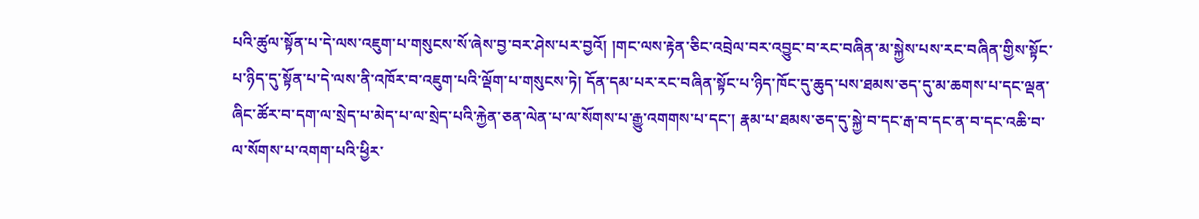པའི་ཚུལ་སྟོན་པ་དེ་ལས་འཇུག་པ་གསུངས་སོ་ཞེས་བྱ་བར་ཤེས་པར་བྱའོ། །གང་ལས་རྟེན་ཅིང་འབྲེལ་བར་འབྱུང་བ་རང་བཞིན་མ་སྐྱེས་པས་རང་བཞིན་གྱིས་སྟོང་པ་ཉིད་དུ་སྟོན་པ་དེ་ལས་ནི་འཁོར་བ་འཇུག་པའི་ལྡོག་པ་གསུངས་ཏེ། དོན་དམ་པར་རང་བཞིན་སྟོང་པ་ཉིད་ཁོང་དུ་ཆུད་པས་ཐམས་ཅད་དུ་མ་ཆགས་པ་དང་ལྡན་ཞིང་ཚོར་བ་དག་ལ་སྲེད་པ་མེད་པ་ལ་སྲེད་པའི་རྐྱེན་ཅན་ལེན་པ་ལ་སོགས་པ་རྒྱུ་འགགས་པ་དང་། རྣམ་པ་ཐམས་ཅད་དུ་སྐྱེ་བ་དང་རྒ་བ་དང་ན་བ་དང་འཆི་བ་ལ་སོགས་པ་འགག་པའི་ཕྱིར་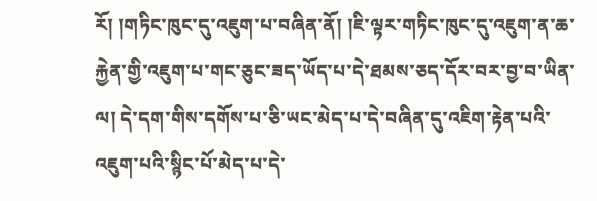རོ། །གཏིང་ཁུང་དུ་འཇུག་པ་བཞིན་ནོ། །ཇི་ལྟར་གཏིང་ཁུང་དུ་འཇུག་ན་ཆ་རྐྱེན་གྱི་འཇུག་པ་གང་ཅུང་ཟད་ཡོད་པ་དེ་ཐམས་ཅད་དོར་བར་བྱ་བ་ཡིན་ལ། དེ་དག་གིས་དགོས་པ་ཅི་ཡང་མེད་པ་དེ་བཞིན་དུ་འཇིག་རྟེན་པའི་འཇུག་པའི་སྙིང་པོ་མེད་པ་དེ་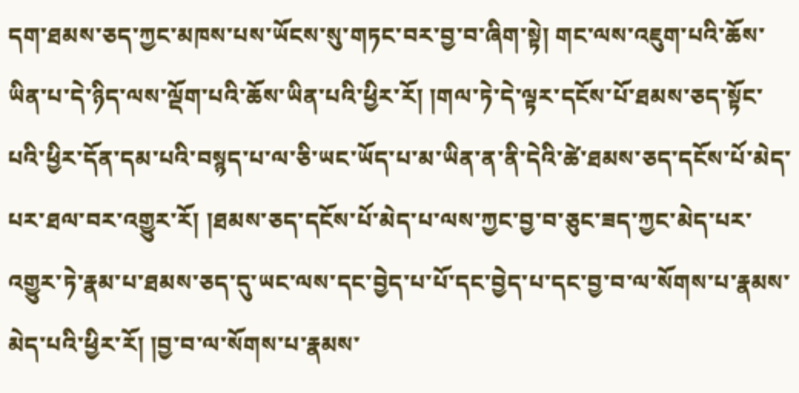དག་ཐམས་ཅད་ཀྱང་མཁས་པས་ཡོངས་སུ་གཏང་བར་བྱ་བ་ཞིག་སྟེ། གང་ལས་འཇུག་པའི་ཆོས་ཡིན་པ་དེ་ཉིད་ལས་ལྡོག་པའི་ཆོས་ཡིན་པའི་ཕྱིར་རོ། །གལ་ཏེ་དེ་ལྟར་དངོས་པོ་ཐམས་ཅད་སྟོང་པའི་ཕྱིར་དོན་དམ་པའི་བསྙད་པ་ལ་ཅི་ཡང་ཡོད་པ་མ་ཡིན་ན་ནི་དེའི་ཚེ་ཐམས་ཅད་དངོས་པོ་མེད་པར་ཐལ་བར་འགྱུར་རོ། །ཐམས་ཅད་དངོས་པོ་མེད་པ་ལས་ཀྱང་བྱ་བ་ཅུང་ཟད་ཀྱང་མེད་པར་འགྱུར་ཏེ་རྣམ་པ་ཐམས་ཅད་དུ་ཡང་ལས་དང་བྱེད་པ་པོ་དང་བྱེད་པ་དང་བྱ་བ་ལ་སོགས་པ་རྣམས་མེད་པའི་ཕྱིར་རོ། །བྱ་བ་ལ་སོགས་པ་རྣམས་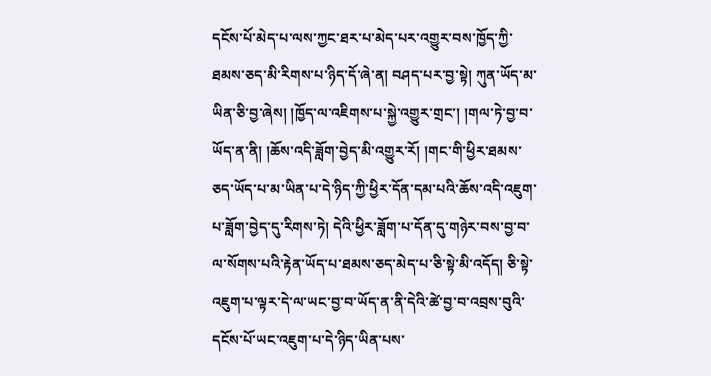དངོས་པོ་མེད་པ་ལས་ཀྱང་ཐར་པ་མེད་པར་འགྱུར་བས་ཁྱོད་ཀྱི་ཐམས་ཅད་མི་རིགས་པ་ཉིད་དོ་ཞེ་ན། བཤད་པར་བྱ་སྟེ། ཀུན་ཡོད་མ་ཡིན་ཅི་བྱ་ཞེས། །ཁྱོད་ལ་འཇིགས་པ་སྐྱེ་འགྱུར་གྲང་། །གལ་ཏེ་བྱ་བ་ཡོད་ན་ནི། །ཆོས་འདི་ཟློག་བྱེད་མི་འགྱུར་རོ། །གང་གི་ཕྱིར་ཐམས་ཅད་ཡོད་པ་མ་ཡིན་པ་དེ་ཉིད་ཀྱི་ཕྱིར་དོན་དམ་པའི་ཆོས་འདི་འཇུག་པ་ཟློག་བྱེད་དུ་རིགས་ཏེ། དེའི་ཕྱིར་ཟློག་པ་དོན་དུ་གཉེར་བས་བྱ་བ་ལ་སོགས་པའི་རྟེན་ཡོད་པ་ཐམས་ཅད་མེད་པ་ཅི་སྟེ་མི་འདོད། ཅི་སྟེ་འཇུག་པ་ལྟར་དེ་ལ་ཡང་བྱ་བ་ཡོད་ན་ནི་དེའི་ཚེ་བྱ་བ་འབྲས་བུའི་དངོས་པོ་ཡང་འཇུག་པ་དེ་ཉིད་ཡིན་པས་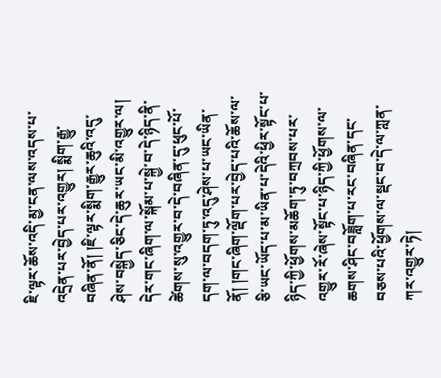ཇི་ལྟར་ཆོས་འདི་མྱ་ངན་ལས་འདས་པ་འདྲེན་པར་བྱེད་པར་འགྱུར། སྨིག་རྒྱུ་བཞིན་ནོ། །ཇི་ལྟར་སྨིག་རྒྱུར་ཆུའི་འདུ་ཤེས་བསྐྱེད་ཅིང་དེ་ཆུར་ཡང་མི་འགྱུར་ལ། དེར་གང་ཞིག་ལ་སྐོམ་པ་སྐྱེ་བ་དེ་ཉིད་ནི་ཚེགས་སུ་འགྱུར་བ་དེ་བཞིན་དུ་ཕུང་པོ་དག་ལ་བདག་ཏུ་འདུ་ཤེས་པ་ཡང་ཡིན་ནོ། །གང་ཞིག་ལྡོག་པར་བྱེད་པའི་ཆོས་ལ་ཅི་ཡང་ཡོད་པ་མ་ཡིན་པ་དེའི་ཕྱིར་སྟོང་པ་ཉིད་ཀྱི་ཕྱོགས་མཆོག་ཏུ་བཀྲབས་པར་འགྱུར་རོ་ཞེས་སྟོང་པ་ཉིད་ཀྱི་ཕྱོགས་ལ་ཆགས་ཤིང་བཟློག་པ་རང་བཞིན་དང་བཅས་པའི་ཕྱོགས་ལ་སྡང་བ་དེ་ལ་ཀླན་ཀར་འགྱུར་ཏེ།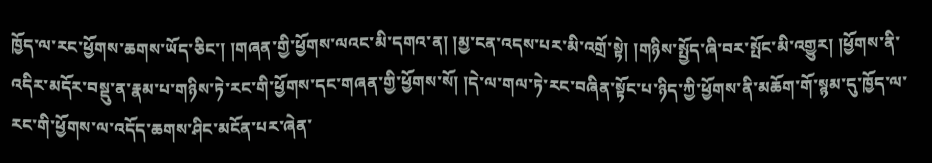ཁྱོད་ལ་རང་ཕྱོགས་ཆགས་ཡོད་ཅིང་། །གཞན་གྱི་ཕྱོགས་ལའང་མི་དགའ་ན། །མྱ་ངན་འདས་པར་མི་འགྲོ་སྟེ། །གཉིས་སྤྱོད་ཞི་བར་སྤོང་མི་འགྱུར། །ཕྱོགས་ནི་འདིར་མདོར་བསྡུ་ན་རྣམ་པ་གཉིས་ཏེ་རང་གི་ཕྱོགས་དང་གཞན་གྱི་ཕྱོགས་སོ། །དེ་ལ་གལ་ཏེ་རང་བཞིན་སྟོང་པ་ཉིད་ཀྱི་ཕྱོགས་ནི་མཆོག་གོ་སྙམ་དུ་ཁྱོད་ལ་རང་གི་ཕྱོགས་ལ་འདོད་ཆགས་ཤིང་མངོན་པར་ཞེན་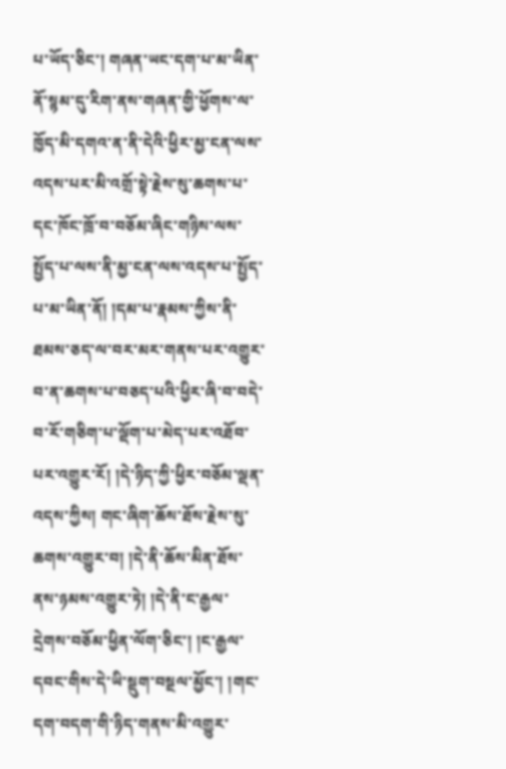པ་ཡོད་ཅིང་། གཞན་ཡང་དག་པ་མ་ཡིན་ནོ་སྙམ་དུ་རིག་ནས་གཞན་གྱི་ཕྱོགས་ལ་ཁྱོད་མི་དགའ་ན་ནི་དེའི་ཕྱིར་མྱ་ངན་ལས་འདས་པར་མི་འགྲོ་སྟེ་རྗེས་སུ་ཆགས་པ་དང་ཁོང་ཁྲོ་བ་བཅོམ་ཞིང་གཉིས་ལས་སྤྱོད་པ་ལས་ནི་མྱ་ངན་ལས་འདས་པ་སྤྱོད་པ་མ་ཡིན་ནོ། །དམ་པ་རྣམས་ཀྱིས་ནི་ཐམས་ཅད་ལ་བར་མར་གནས་པར་འགྱུར་བ་ན་ཆགས་པ་བཅད་པའི་ཕྱིར་ཞི་བ་བདེ་བ་རོ་གཅིག་པ་ལྡོག་པ་མེད་པར་འཐོབ་པར་འགྱུར་རོ། །དེ་ཉིད་ཀྱི་ཕྱིར་བཅོམ་ལྡན་འདས་ཀྱིས། གང་ཞིག་ཆོས་ཐོས་རྗེས་སུ་ཆགས་འགྱུར་བ། །དེ་ནི་ཆོས་མིན་ཐོས་ནས་ཉམས་འགྱུར་ཏེ། །དེ་ནི་ང་རྒྱལ་དྲེགས་བཅོམ་ཕྱིན་ལོག་ཅིང་། །ང་རྒྱལ་དབང་གིས་དེ་ཡི་སྡུག་བསྔལ་མྱོང་། །གང་དག་བདག་གི་ཉིད་གནས་མི་འགྱུར་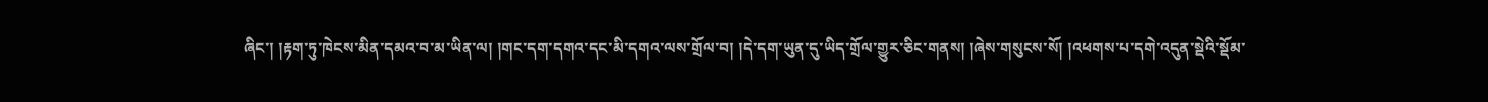ཞིང་། །རྟག་ཏུ་ཁེངས་མིན་དམའ་བ་མ་ཡིན་ལ། །གང་དག་དགའ་དང་མི་དགའ་ལས་གྲོལ་བ། །དེ་དག་ཡུན་དུ་ཡིད་གྲོལ་གྱུར་ཅིང་གནས། །ཞེས་གསུངས་སོ། །འཕགས་པ་དགེ་འདུན་སྡེའི་སྡོམ་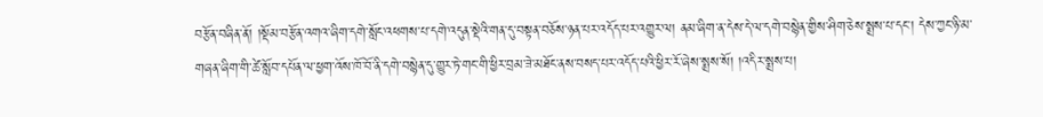བརྩོན་བཞིན་ནོ། །སྡོམ་བརྩོན་འགའ་ཞིག་དགེ་སློང་འཕགས་པ་དགེ་འདུན་སྡེའི་གན་དུ་བསྟན་བཅོས་ཉན་པར་འདོད་པར་འགྱུར་ལ། ནམ་ཞིག་ན་དེས་དེ་ལ་དགེ་བསྙེན་གྱིས་ཤིག་ཅེས་སྨྲས་པ་དང་། དེས་ཀྱང་ཉི་མ་གཞན་ཞིག་གི་ཚེ་སློབ་དཔོན་ལ་ཕྱག་འོས་ཁོ་བོ་ནི་དགེ་བསྙེན་དུ་གྱུར་ཏེ་གང་གི་ཕྱིར་བྲམ་ཟེ་མཐོང་ནས་བསད་པར་འདོད་པའི་ཕྱིར་རོ་ཞེས་སྨྲས་སོ། །འདིར་སྨྲས་པ།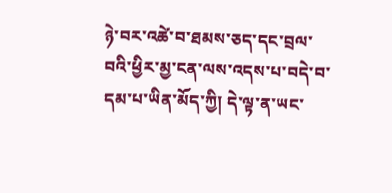ཉེ་བར་འཚེ་བ་ཐམས་ཅད་དང་བྲལ་བའི་ཕྱིར་མྱ་ངན་ལས་འདས་པ་བདེ་བ་དམ་པ་ཡིན་མོད་ཀྱི། དེ་ལྟ་ན་ཡང་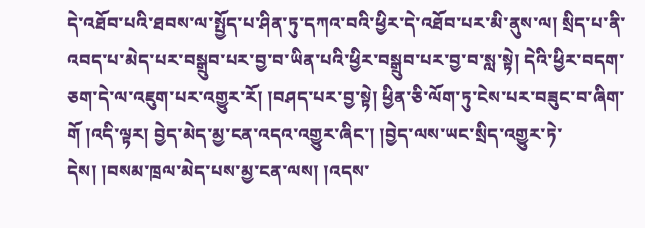དེ་འཐོབ་པའི་ཐབས་ལ་སྤྱོད་པ་ཤིན་ཏུ་དཀའ་བའི་ཕྱིར་དེ་འཐོབ་པར་མི་ནུས་ལ། སྲིད་པ་ནི་འབད་པ་མེད་པར་བསྒྲུབ་པར་བྱ་བ་ཡིན་པའི་ཕྱིར་བསྒྲུབ་པར་བྱ་བ་སླ་སྟེ། དེའི་ཕྱིར་བདག་ཅག་དེ་ལ་འཇུག་པར་འགྱུར་རོ། །བཤད་པར་བྱ་སྟེ། ཕྱིན་ཅི་ལོག་ཏུ་ངེས་པར་བཟུང་བ་ཞིག་གོ །འདི་ལྟར། བྱེད་མེད་མྱ་ངན་འདའ་འགྱུར་ཞིང་། །བྱེད་ལས་ཡང་སྲིད་འགྱུར་ཏེ་དེས། །བསམ་ཁྲལ་མེད་པས་མྱ་ངན་ལས། །འདས་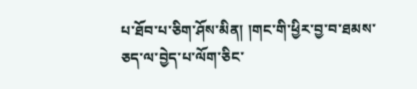པ་ཐོབ་པ་ཅིག་ཤོས་མིན། །གང་གི་ཕྱིར་བྱ་བ་ཐམས་ཅད་ལ་བྱེད་པ་ལོག་ཅིང་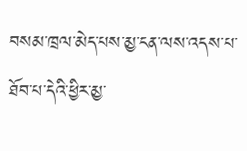བསམ་ཁྲལ་མེད་པས་མྱ་ངན་ལས་འདས་པ་ཐོབ་པ་དེའི་ཕྱིར་མྱ་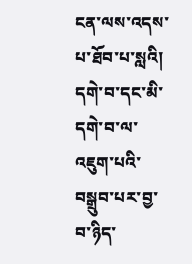ངན་ལས་འདས་པ་ཐོབ་པ་སླའི། དགེ་བ་དང་མི་དགེ་བ་ལ་འཇུག་པའི་བསྒྲུབ་པར་བྱ་བ་ཉིད་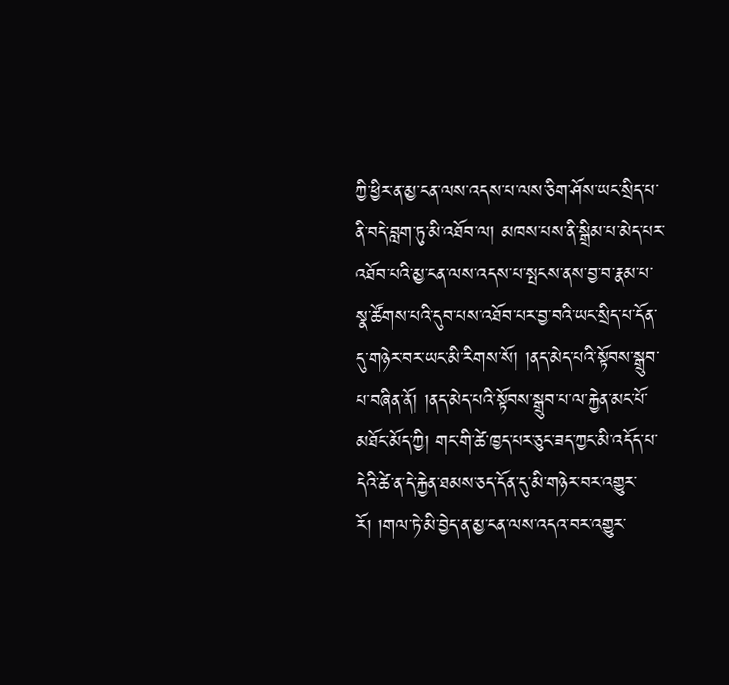ཀྱི་ཕྱིར་ན་མྱ་ངན་ལས་འདས་པ་ལས་ཅིག་ཤོས་ཡང་སྲིད་པ་ནི་བདེ་བླག་ཏུ་མི་འཐོབ་ལ། མཁས་པས་ནི་སྒྲིམ་པ་མེད་པར་འཐོབ་པའི་མྱ་ངན་ལས་འདས་པ་སྤངས་ནས་བྱ་བ་རྣམ་པ་སྣ་ཚོགས་པའི་དུབ་པས་འཐོབ་པར་བྱ་བའི་ཡང་སྲིད་པ་དོན་དུ་གཉེར་བར་ཡང་མི་རིགས་སོ། །ནད་མེད་པའི་སྟོབས་སྒྲུབ་པ་བཞིན་ནོ། །ནད་མེད་པའི་སྟོབས་སྒྲུབ་པ་ལ་རྐྱེན་མང་པོ་མཐོང་མོད་ཀྱི། གང་གི་ཚེ་ཁྱད་པར་ཅུང་ཟད་ཀྱང་མི་འདོད་པ་དེའི་ཚེ་ན་དེ་རྐྱེན་ཐམས་ཅད་དོན་དུ་མི་གཉེར་བར་འགྱུར་རོ། །གལ་ཏེ་མི་བྱེད་ན་མྱ་ངན་ལས་འདའ་བར་འགྱུར་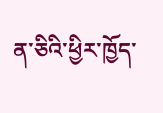ན་ཅིའི་ཕྱིར་ཁྱོད་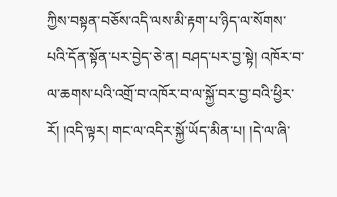ཀྱིས་བསྟན་བཅོས་འདི་ལས་མི་རྟག་པ་ཉིད་ལ་སོགས་པའི་དོན་སྟོན་པར་བྱེད་ཅེ་ན། བཤད་པར་བྱ་སྟེ། འཁོར་བ་ལ་ཆགས་པའི་འགྲོ་བ་འཁོར་བ་ལ་སྐྱོ་བར་བྱ་བའི་ཕྱིར་རོ། །འདི་ལྟར། གང་ལ་འདིར་སྐྱོ་ཡོད་མིན་པ། །དེ་ལ་ཞི་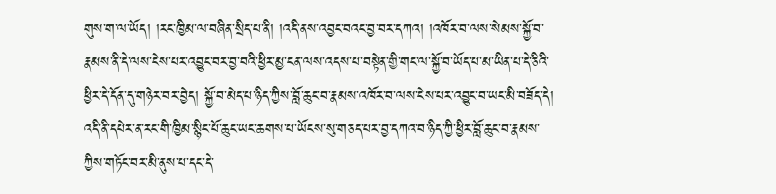གུས་ག་ལ་ཡོད། །རང་ཁྱིམ་ལ་བཞིན་སྲིད་པ་ནི། །འདི་ནས་འབྱང་བའང་བྱ་བར་དཀའ། །འཁོར་བ་ལས་སེམས་སྐྱོ་བ་རྣམས་ནི་དེ་ལས་ངེས་པར་འབྱུང་བར་བྱ་བའི་ཕྱིར་མྱ་ངན་ལས་འདས་པ་བསྟེན་གྱི་གང་ལ་སྐྱོ་བ་ཡོད་པ་མ་ཡིན་པ་དེ་ཅིའི་ཕྱིར་དེ་དོན་དུ་གཉེར་བར་བྱེད། སྐྱོ་བ་མེད་པ་ཉིད་ཀྱིས་བློ་ཆུང་བ་རྣམས་འཁོར་བ་ལས་ངེས་པར་འབྱུང་བ་ཡང་མི་བཟོད་དེ། འདི་ནི་དཔེར་ན་རང་གི་ཁྱིམ་སྙིང་པོ་ཆུང་ཡང་ཆགས་པ་ཡོངས་སུ་གཅད་པར་བྱ་དཀའ་བ་ཉིད་ཀྱི་ཕྱིར་བློ་ཆུང་བ་རྣམས་ཀྱིས་གཏོང་བར་མི་ནུས་པ་དང་དེ་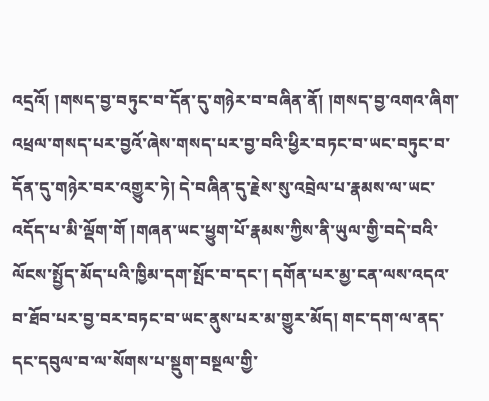འདྲའོ། །གསད་བྱ་བཏུང་བ་དོན་དུ་གཉེར་བ་བཞིན་ནོ། །གསད་བྱ་འགའ་ཞིག་འཕྲལ་གསད་པར་བྱའོ་ཞེས་གསད་པར་བྱ་བའི་ཕྱིར་བཏང་བ་ཡང་བཏུང་བ་དོན་དུ་གཉེར་བར་འགྱུར་ཏེ། དེ་བཞིན་དུ་རྗེས་སུ་འབྲེལ་པ་རྣམས་ལ་ཡང་འདོད་པ་མི་ལྡོག་གོ །གཞན་ཡང་ཕྱུག་པོ་རྣམས་ཀྱིས་ནི་ཡུལ་གྱི་བདེ་བའི་ལོངས་སྤྱོད་མོད་པའི་ཁྱིམ་དག་སྤོང་བ་དང་། དགོན་པར་མྱ་ངན་ལས་འདའ་བ་ཐོབ་པར་བྱ་བར་བཏང་བ་ཡང་ནུས་པར་མ་གྱུར་མོད། གང་དག་ལ་ནད་དང་དབུལ་བ་ལ་སོགས་པ་སྡུག་བསྔལ་གྱི་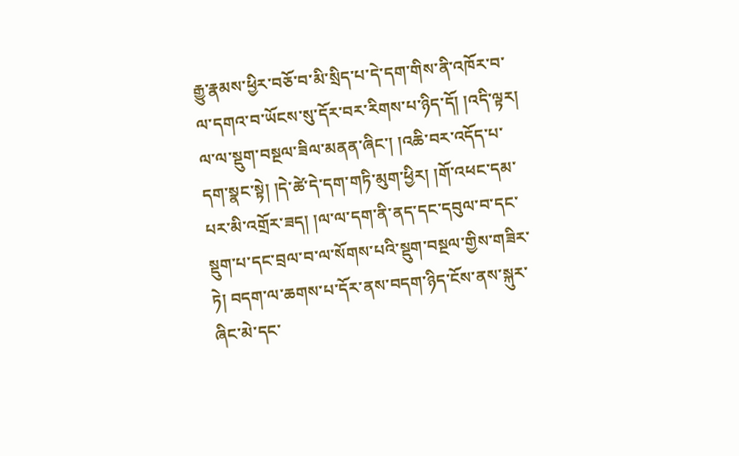རྒྱུ་རྣམས་ཕྱིར་བཅོ་བ་མི་སྲིད་པ་དེ་དག་གིས་ནི་འཁོར་བ་ལ་དགའ་བ་ཡོངས་སུ་དོར་བར་རིགས་པ་ཉིད་དོ། །འདི་ལྟར། ལ་ལ་སྡུག་བསྔལ་ཟིལ་མནན་ཞིང་། །འཆི་བར་འདོད་པ་དག་སྣང་སྟེ། །དེ་ཚེ་དེ་དག་གཏི་མུག་ཕྱིར། །གོ་འཕང་དམ་པར་མི་འགྲོར་ཟད། །ལ་ལ་དག་ནི་ནད་དང་དབུལ་བ་དང་སྡུག་པ་དང་བྲལ་བ་ལ་སོགས་པའི་སྡུག་བསྔལ་གྱིས་གཟིར་ཏེ། བདག་ལ་ཆགས་པ་དོར་ནས་བདག་ཉིད་ངོས་ནས་སྐུར་ཞིང་མེ་དང་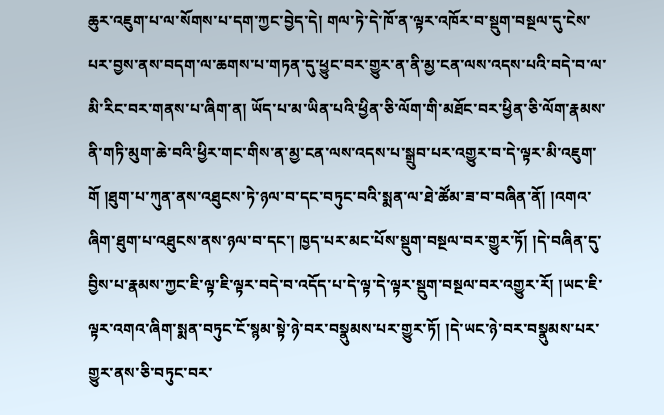ཆུར་འཇུག་པ་ལ་སོགས་པ་དག་ཀྱང་བྱེད་དེ། གལ་ཏེ་དེ་ཁོ་ན་ལྟར་འཁོར་བ་སྡུག་བསྔལ་དུ་ངེས་པར་བྱས་ནས་བདག་ལ་ཆགས་པ་གཏན་དུ་ཕྱུང་བར་གྱུར་ན་ནི་མྱ་ངན་ལས་འདས་པའི་བདེ་བ་ལ་མི་རིང་བར་གནས་པ་ཞིག་ན། ཡོད་པ་མ་ཡིན་པའི་ཕྱིན་ཅི་ལོག་གི་མཐོང་བར་ཕྱིན་ཅི་ལོག་རྣམས་ནི་གཏི་མུག་ཆེ་བའི་ཕྱིར་གང་གིས་ན་མྱ་ངན་ལས་འདས་པ་སྒྲུབ་པར་འགྱུར་བ་དེ་ལྟར་མི་འཇུག་གོ །ཐུག་པ་ཀུན་ནས་འཐུངས་ཏེ་ཉལ་བ་དང་བཏུང་བའི་སྨན་ལ་ཐེ་ཚོམ་ཟ་བ་བཞིན་ནོ། །འགའ་ཞིག་ཐུག་པ་འཐུངས་ནས་ཉལ་བ་དང་། ཁྱད་པར་མང་པོས་སྡུག་བསྔལ་བར་གྱུར་ཏོ། །དེ་བཞིན་དུ་བྱིས་པ་རྣམས་ཀྱང་ཇི་ལྟ་ཇི་ལྟར་བདེ་བ་འདོད་པ་དེ་ལྟ་དེ་ལྟར་སྡུག་བསྔལ་བར་འགྱུར་རོ། །ཡང་ཇི་ལྟར་འགའ་ཞིག་སྨན་བཏུང་ངོ་སྙམ་སྟེ་ཉེ་བར་བསྣུམས་པར་གྱུར་ཏོ། །དེ་ཡང་ཉེ་བར་བསྣུམས་པར་གྱུར་ནས་ཅི་བཏུང་བར་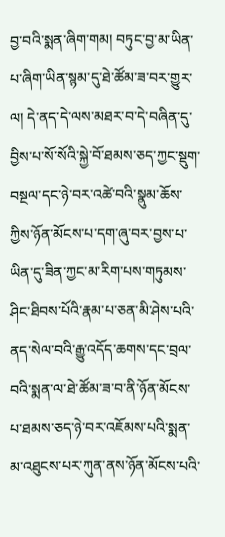བྱ་བའི་སྨན་ཞིག་གམ། བཏུང་བྱ་མ་ཡིན་པ་ཞིག་ཡིན་སྙམ་དུ་ཐེ་ཚོམ་ཟ་བར་གྱུར་ལ། དེ་ནད་དེ་ལས་མཐར་བ་དེ་བཞིན་དུ་བྱིས་པ་སོ་སོའི་སྐྱེ་བོ་ཐམས་ཅད་ཀྱང་སྡུག་བསྔལ་དང་ཉེ་བར་འཚེ་བའི་སྣུམ་ཆོས་ཀྱིས་ཉོན་མོངས་པ་དག་ཞུ་བར་བྱས་པ་ཡིན་དུ་ཟིན་ཀྱང་མ་རིག་པས་གཏུམས་ཤིང་ཐིབས་པོའི་རྣམ་པ་ཅན་མི་ཤེས་པའི་ནད་སེལ་བའི་རྒྱུ་འདོད་ཆགས་དང་བྲལ་བའི་སྨན་ལ་ཐེ་ཚོམ་ཟ་བ་ནི་ཉོན་མོངས་པ་ཐམས་ཅད་ཉེ་བར་འཇོམས་པའི་སྨན་མ་འཐུངས་པར་ཀུན་ནས་ཉོན་མོངས་པའི་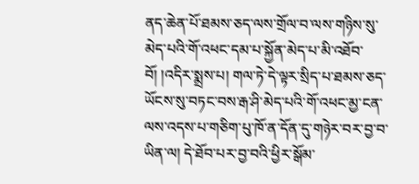ནད་ཆེན་པོ་ཐམས་ཅད་ལས་གྲོལ་བ་ལས་གཉིས་སུ་མེད་པའི་གོ་འཕང་དམ་པ་སྐྱོན་མེད་པ་མི་འཐོབ་བོ། །འདིར་སྨྲས་པ། གལ་ཏེ་དེ་ལྟར་སྲིད་པ་ཐམས་ཅད་ཡོངས་སུ་བཏང་བས་རྒ་ཤི་མེད་པའི་གོ་འཕང་མྱ་ངན་ལས་འདས་པ་གཅིག་པུ་ཁོ་ན་དོན་དུ་གཉེར་བར་བྱ་བ་ཡིན་ལ། དེ་ཐོབ་པར་བྱ་བའི་ཕྱིར་སྒོམ་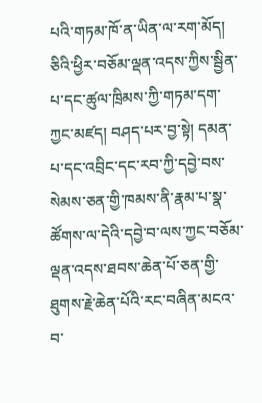པའི་གཏམ་ཁོ་ན་ཡིན་ལ་རག་མོད། ཅིའི་ཕྱིར་བཅོམ་ལྡན་འདས་ཀྱིས་སྦྱིན་པ་དང་ཚུལ་ཁྲིམས་ཀྱི་གཏམ་དག་ཀྱང་མཛད། བཤད་པར་བྱ་སྟེ། དམན་པ་དང་འབྲིང་དང་རབ་ཀྱི་དབྱེ་བས་སེམས་ཅན་གྱི་ཁམས་ནི་རྣམ་པ་སྣ་ཚོགས་ལ་དེའི་དབྱེ་བ་ལས་ཀྱང་བཅོམ་ལྡན་འདས་ཐབས་ཆེན་པོ་ཅན་གྱི་ཐུགས་རྗེ་ཆེན་པོའི་རང་བཞིན་མངའ་བ་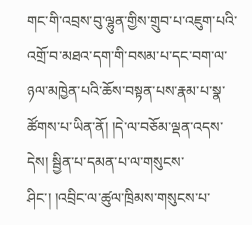གང་གི་འབྲས་བུ་ལྷུན་གྱིས་གྲུབ་པ་འཇུག་པའི་འགྲོ་བ་མཐའ་དག་གི་བསམ་པ་དང་བག་ལ་ཉལ་མཁྱེན་པའི་ཆོས་བསྟན་པས་རྣམ་པ་སྣ་ཚོགས་པ་ཡིན་ནོ། །དེ་ལ་བཅོམ་ལྡན་འདས་དེས། སྦྱིན་པ་དམན་པ་ལ་གསུངས་ཤིང་། །འབྲིང་ལ་ཚུལ་ཁྲིམས་གསུངས་པ་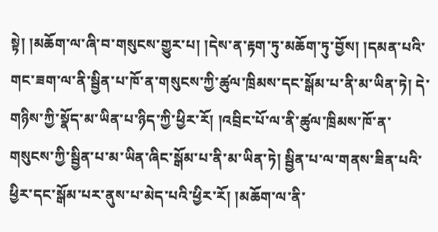སྟེ། །མཆོག་ལ་ཞི་བ་གསུངས་གྱུར་པ། །དེས་ན་རྟག་ཏུ་མཆོག་ཏུ་བྱོས། །དམན་པའི་གང་ཟག་ལ་ནི་སྦྱིན་པ་ཁོ་ན་གསུངས་ཀྱི་ཚུལ་ཁྲིམས་དང་སྒོམ་པ་ནི་མ་ཡིན་ཏེ། དེ་གཉིས་ཀྱི་སྣོད་མ་ཡིན་པ་ཉིད་ཀྱི་ཕྱིར་རོ། །འབྲིང་པོ་ལ་ནི་ཚུལ་ཁྲིམས་ཁོ་ན་གསུངས་ཀྱི་སྦྱིན་པ་མ་ཡིན་ཞིང་སྒོམ་པ་ནི་མ་ཡིན་ཏེ། སྦྱིན་པ་ལ་གནས་ཟིན་པའི་ཕྱིར་དང་སྒོམ་པར་ནུས་པ་མེད་པའི་ཕྱིར་རོ། །མཆོག་ལ་ནི་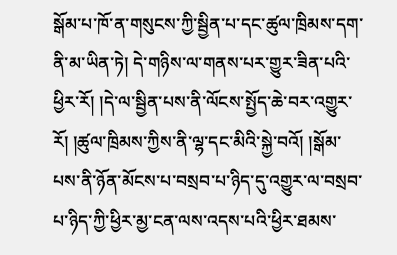སྒོམ་པ་ཁོ་ན་གསུངས་ཀྱི་སྦྱིན་པ་དང་ཚུལ་ཁྲིམས་དག་ནི་མ་ཡིན་ཏེ། དེ་གཉིས་ལ་གནས་པར་གྱུར་ཟིན་པའི་ཕྱིར་རོ། །དེ་ལ་སྦྱིན་པས་ནི་ལོངས་སྤྱོད་ཆེ་བར་འགྱུར་རོ། །ཚུལ་ཁྲིམས་ཀྱིས་ནི་ལྷ་དང་མིའི་སྐྱེ་བའོ། །སྒོམ་པས་ནི་ཉོན་མོངས་པ་བསྲབ་པ་ཉིད་དུ་འགྱུར་ལ་བསྲབ་པ་ཉིད་ཀྱི་ཕྱིར་མྱ་ངན་ལས་འདས་པའི་ཕྱིར་ཐམས་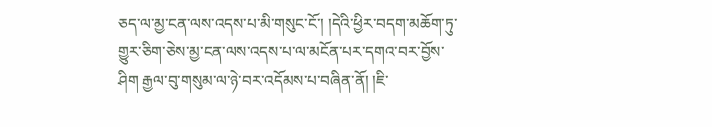ཅད་ལ་མྱ་ངན་ལས་འདས་པ་མི་གསུང་ངོ་། །དེའི་ཕྱིར་བདག་མཆོག་ཏུ་གྱུར་ཅིག་ཅེས་མྱ་ངན་ལས་འདས་པ་ལ་མངོན་པར་དགའ་བར་བྱོས་ཤིག རྒྱལ་བུ་གསུམ་ལ་ཉེ་བར་འདོམས་པ་བཞིན་ནོ། །ཇི་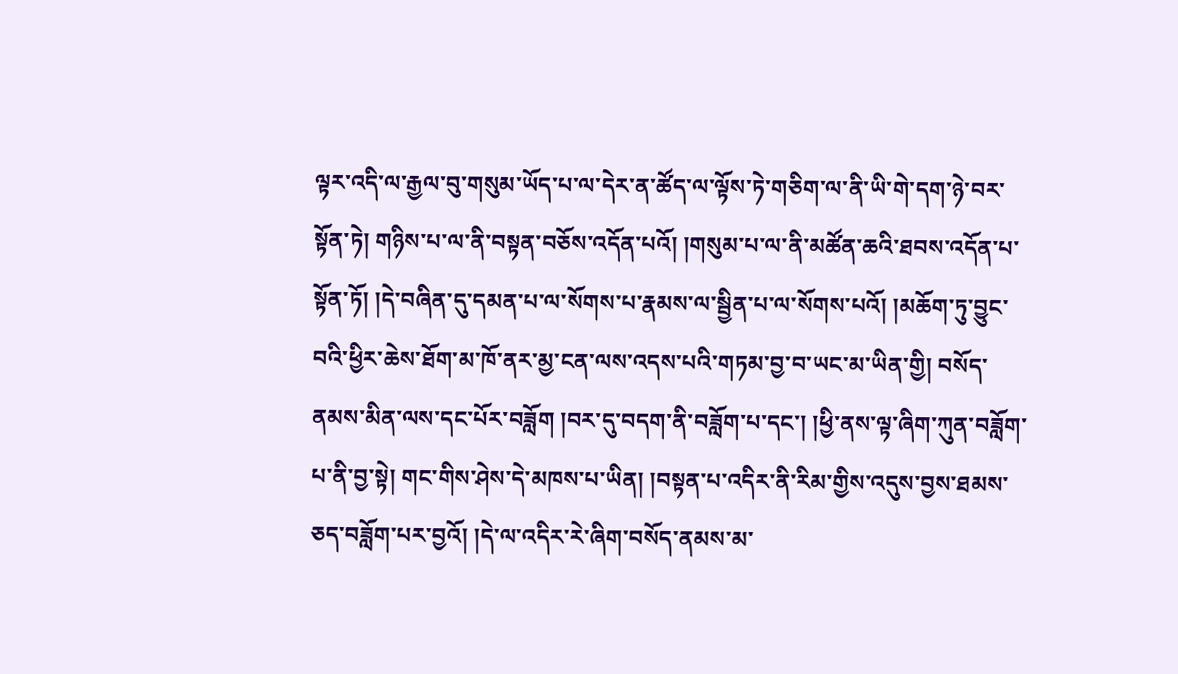ལྟར་འདི་ལ་རྒྱལ་བུ་གསུམ་ཡོད་པ་ལ་དེར་ན་ཚོད་ལ་ལྟོས་ཏེ་གཅིག་ལ་ནི་ཡི་གེ་དག་ཉེ་བར་སྟོན་ཏེ། གཉིས་པ་ལ་ནི་བསྟན་བཅོས་འདོན་པའོ། །གསུམ་པ་ལ་ནི་མཚོན་ཆའི་ཐབས་འདོན་པ་སྟོན་ཏོ། །དེ་བཞིན་དུ་དམན་པ་ལ་སོགས་པ་རྣམས་ལ་སྦྱིན་པ་ལ་སོགས་པའོ། །མཆོག་ཏུ་བྱུང་བའི་ཕྱིར་ཆེས་ཐོག་མ་ཁོ་ནར་མྱ་ངན་ལས་འདས་པའི་གཏམ་བྱ་བ་ཡང་མ་ཡིན་གྱི། བསོད་ནམས་མིན་ལས་དང་པོར་བཟློག །བར་དུ་བདག་ནི་བཟློག་པ་དང་། །ཕྱི་ནས་ལྟ་ཞིག་ཀུན་བཟློག་པ་ནི་བྱ་སྟེ། གང་གིས་ཤེས་དེ་མཁས་པ་ཡིན། །བསྟན་པ་འདིར་ནི་རིམ་གྱིས་འདུས་བྱས་ཐམས་ཅད་བཟློག་པར་བྱའོ། །དེ་ལ་འདིར་རེ་ཞིག་བསོད་ནམས་མ་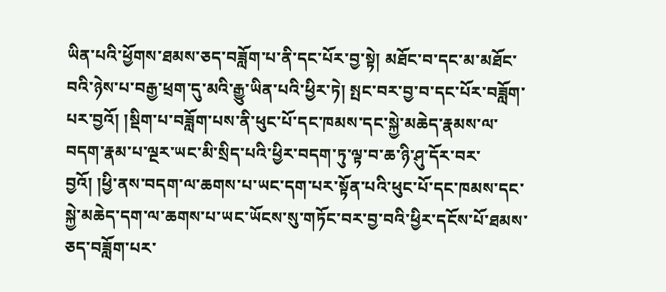ཡིན་པའི་ཕྱོགས་ཐམས་ཅད་བཟློག་པ་ནི་དང་པོར་བྱ་སྟེ། མཐོང་བ་དང་མ་མཐོང་བའི་ཉེས་པ་བརྒྱ་ཕྲག་དུ་མའི་རྒྱུ་ཡིན་པའི་ཕྱིར་ཏེ། སྤང་བར་བྱ་བ་དང་པོར་བཟློག་པར་བྱའོ། །སྡིག་པ་བཟློག་པས་ནི་ཕུང་པོ་དང་ཁམས་དང་སྐྱེ་མཆེད་རྣམས་ལ་བདག་རྣམ་པ་ལྔར་ཡང་མི་སྲིད་པའི་ཕྱིར་བདག་ཏུ་ལྟ་བ་ཆ་ཉི་ཤུ་དོར་བར་བྱའོ། །ཕྱི་ནས་བདག་ལ་ཆགས་པ་ཡང་དག་པར་སྟོན་པའི་ཕུང་པོ་དང་ཁམས་དང་སྐྱེ་མཆེད་དག་ལ་ཆགས་པ་ཡང་ཡོངས་སུ་གཏོང་བར་བྱ་བའི་ཕྱིར་དངོས་པོ་ཐམས་ཅད་བཟློག་པར་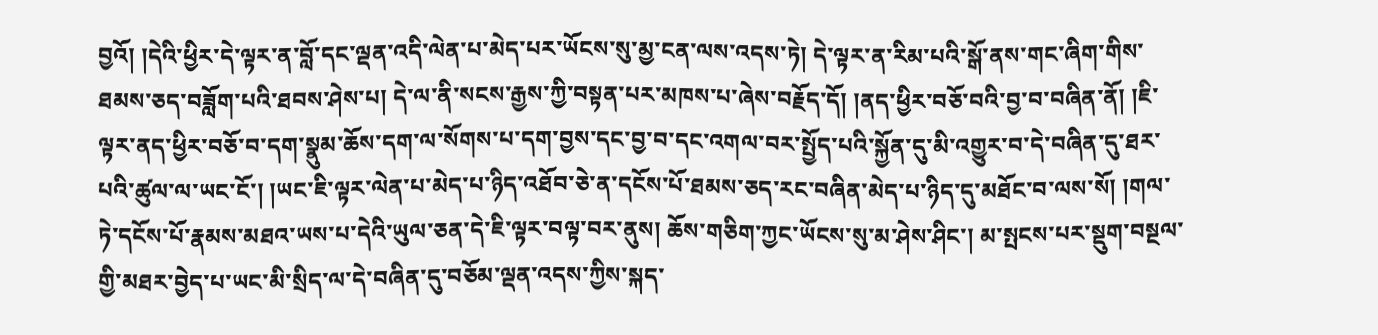བྱའོ། །དེའི་ཕྱིར་དེ་ལྟར་ན་བློ་དང་ལྡན་འདི་ལེན་པ་མེད་པར་ཡོངས་སུ་མྱ་ངན་ལས་འདས་ཏེ། དེ་ལྟར་ན་རིམ་པའི་སྒོ་ནས་གང་ཞིག་གིས་ཐམས་ཅད་བཟློག་པའི་ཐབས་ཤེས་པ། དེ་ལ་ནི་སངས་རྒྱས་ཀྱི་བསྟན་པར་མཁས་པ་ཞེས་བརྗོད་དོ། །ནད་ཕྱིར་བཅོ་བའི་བྱ་བ་བཞིན་ནོ། །ཇི་ལྟར་ནད་ཕྱིར་བཅོ་བ་དག་སྣུམ་ཆོས་དག་ལ་སོགས་པ་དག་བྱས་དང་བྱ་བ་དང་འགལ་བར་སྤྱོད་པའི་སྐྱོན་དུ་མི་འགྱུར་བ་དེ་བཞིན་དུ་ཐར་པའི་ཚུལ་ལ་ཡང་ངོ་། །ཡང་ཇི་ལྟར་ལེན་པ་མེད་པ་ཉིད་འཐོབ་ཅེ་ན་དངོས་པོ་ཐམས་ཅད་རང་བཞིན་མེད་པ་ཉིད་དུ་མཐོང་བ་ལས་སོ། །གལ་ཏེ་དངོས་པོ་རྣམས་མཐའ་ཡས་པ་དེའི་ཡུལ་ཅན་དེ་ཇི་ལྟར་བལྟ་བར་ནུས། ཆོས་གཅིག་ཀྱང་ཡོངས་སུ་མ་ཤེས་ཤིང་། མ་སྤངས་པར་སྡུག་བསྔལ་གྱི་མཐར་བྱེད་པ་ཡང་མི་སྲིད་ལ་དེ་བཞིན་དུ་བཅོམ་ལྡན་འདས་ཀྱིས་སྐད་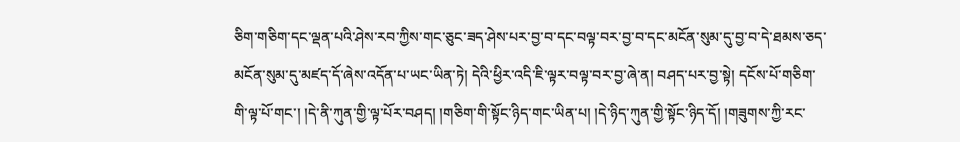ཅིག་གཅིག་དང་ལྡན་པའི་ཤེས་རབ་ཀྱིས་གང་ཅུང་ཟད་ཤེས་པར་བྱ་བ་དང་བལྟ་བར་བྱ་བ་དང་མངོན་སུམ་དུ་བྱ་བ་དེ་ཐམས་ཅད་མངོན་སུམ་དུ་མཛད་དོ་ཞེས་འདོན་པ་ཡང་ཡིན་ཏེ། དེའི་ཕྱིར་འདི་ཇི་ལྟར་བལྟ་བར་བྱ་ཞེ་ན། བཤད་པར་བྱ་སྟེ། དངོས་པོ་གཅིག་གི་ལྟ་པོ་གང་། །དེ་ནི་ཀུན་གྱི་ལྟ་པོར་བཤད། །གཅིག་གི་སྟོང་ཉིད་གང་ཡིན་པ། །དེ་ཉིད་ཀུན་གྱི་སྟོང་ཉིད་དོ། །གཟུགས་ཀྱི་རང་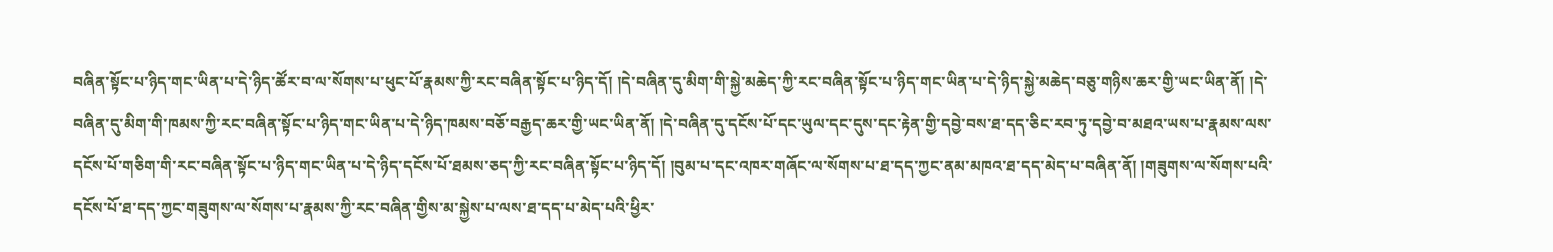བཞིན་སྟོང་པ་ཉིད་གང་ཡིན་པ་དེ་ཉིད་ཚོར་བ་ལ་སོགས་པ་ཕུང་པོ་རྣམས་ཀྱི་རང་བཞིན་སྟོང་པ་ཉིད་དོ། །དེ་བཞིན་དུ་མིག་གི་སྐྱེ་མཆེད་ཀྱི་རང་བཞིན་སྟོང་པ་ཉིད་གང་ཡིན་པ་དེ་ཉིད་སྐྱེ་མཆེད་བཅུ་གཉིས་ཆར་གྱི་ཡང་ཡིན་ནོ། །དེ་བཞིན་དུ་མིག་གི་ཁམས་ཀྱི་རང་བཞིན་སྟོང་པ་ཉིད་གང་ཡིན་པ་དེ་ཉིད་ཁམས་བཅོ་བརྒྱད་ཆར་གྱི་ཡང་ཡིན་ནོ། །དེ་བཞིན་དུ་དངོས་པོ་དང་ཡུལ་དང་དུས་དང་རྟེན་གྱི་དབྱེ་བས་ཐ་དད་ཅིང་རབ་ཏུ་དབྱེ་བ་མཐའ་ཡས་པ་རྣམས་ལས་དངོས་པོ་གཅིག་གི་རང་བཞིན་སྟོང་པ་ཉིད་གང་ཡིན་པ་དེ་ཉིད་དངོས་པོ་ཐམས་ཅད་ཀྱི་རང་བཞིན་སྟོང་པ་ཉིད་དོ། །བུམ་པ་དང་འཁར་གཞོང་ལ་སོགས་པ་ཐ་དད་ཀྱང་ནམ་མཁའ་ཐ་དད་མེད་པ་བཞིན་ནོ། །གཟུགས་ལ་སོགས་པའི་དངོས་པོ་ཐ་དད་ཀྱང་གཟུགས་ལ་སོགས་པ་རྣམས་ཀྱི་རང་བཞིན་གྱིས་མ་སྐྱེས་པ་ལས་ཐ་དད་པ་མེད་པའི་ཕྱིར་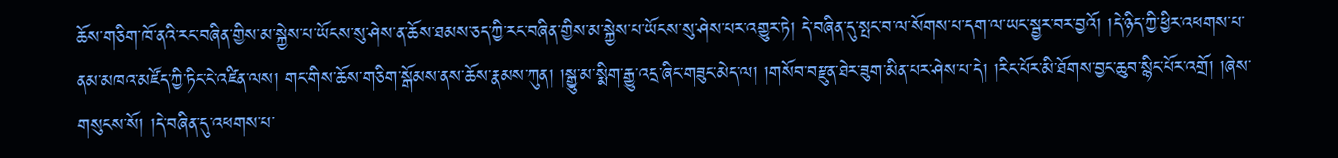ཆོས་གཅིག་ཁོ་ནའི་རང་བཞིན་གྱིས་མ་སྐྱེས་པ་ཡོངས་སུ་ཤེས་ན་ཆོས་ཐམས་ཅད་ཀྱི་རང་བཞིན་གྱིས་མ་སྐྱེས་པ་ཡོངས་སུ་ཤེས་པར་འགྱུར་ཏེ། དེ་བཞིན་དུ་སྤང་བ་ལ་སོགས་པ་དག་ལ་ཡང་སྦྱར་བར་བྱའོ། །དེ་ཉིད་ཀྱི་ཕྱིར་འཕགས་པ་ནམ་མཁའ་མཛོད་ཀྱི་ཏིང་ངེ་འཛིན་ལས། གང་གིས་ཆོས་གཅིག་སྒོམས་ནས་ཆོས་རྣམས་ཀུན། །སྒྱུ་མ་སྨིག་རྒྱུ་འདྲ་ཞིང་གཟུང་མེད་ལ། །གསོབ་བརྫུན་ཐེར་ཟུག་མིན་པར་ཤེས་པ་དེ། །རིང་པོར་མི་ཐོགས་བྱང་ཆུབ་སྙིང་པོར་འགྲོ། །ཞེས་གསུངས་སོ། །དེ་བཞིན་དུ་འཕགས་པ་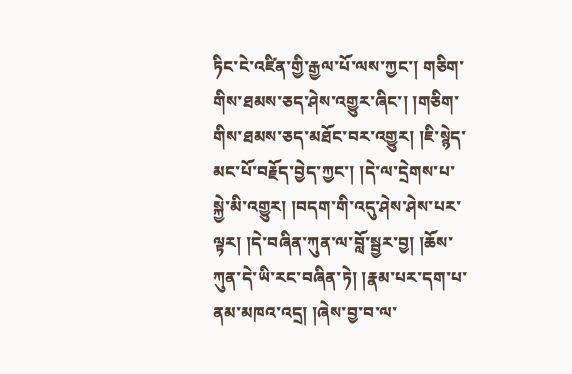ཏིང་ངེ་འཛིན་གྱི་རྒྱལ་པོ་ལས་ཀྱང་། གཅིག་གིས་ཐམས་ཅད་ཤེས་འགྱུར་ཞིང་། །གཅིག་གིས་ཐམས་ཅད་མཐོང་བར་འགྱུར། །ཇི་སྙེད་མང་པོ་བརྗོད་བྱེད་ཀྱང་། །དེ་ལ་དྲེགས་པ་སྐྱེ་མི་འགྱུར། །བདག་གི་འདུ་ཤེས་ཤེས་པར་ལྟར། །དེ་བཞིན་ཀུན་ལ་བློ་སྦྱར་བྱ། །ཆོས་ཀུན་དེ་ཡི་རང་བཞིན་ཏེ། །རྣམ་པར་དག་པ་ནམ་མཁའ་འདྲ། །ཞེས་བྱ་བ་ལ་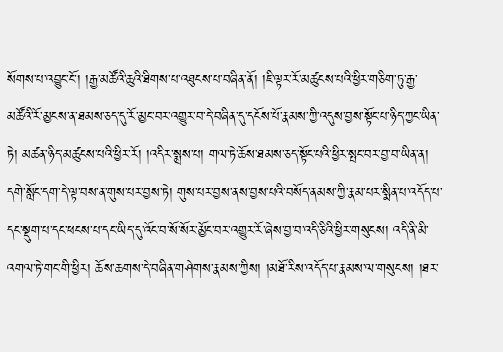སོགས་པ་འབྱུང་ངོ་། །རྒྱ་མཚོའི་ཆུའི་ཐིགས་པ་འཐུངས་པ་བཞིན་ནོ། །ཇི་ལྟར་རོ་མཚུངས་པའི་ཕྱིར་གཅིག་ཏུ་རྒྱ་མཚོའི་རོ་མྱངས་ན་ཐམས་ཅད་དུ་རོ་མྱང་བར་འགྱུར་བ་དེ་བཞིན་དུ་དངོས་པོ་རྣམས་ཀྱི་འདུས་བྱས་སྟོང་པ་ཉིད་ཀྱང་ཡིན་ཏེ། མཚན་ཉིད་མཚུངས་པའི་ཕྱིར་རོ། །འདིར་སྨྲས་པ། གལ་ཏེ་ཆོས་ཐམས་ཅད་སྟོང་པའི་ཕྱིར་སྤང་བར་བྱ་བ་ཡིན་ན། དགེ་སློང་དག་དེ་ལྟ་བས་ན་གུས་པར་བྱས་ཏེ། གུས་པར་བྱས་ནས་བྱས་པའི་བསོད་ནམས་ཀྱི་རྣམ་པར་སྨིན་པ་འདོད་པ་དང་སྡུག་པ་དང་ཕངས་པ་དང་ཡིད་དུ་འོང་བ་སོ་སོར་མྱོང་བར་འགྱུར་རོ་ཞེས་བྱ་བ་འདི་ཅིའི་ཕྱིར་གསུངས། འདི་ནི་མི་འགལ་ཏེ་གང་གི་ཕྱིར། ཆོས་ཆགས་དེ་བཞིན་གཤེགས་རྣམས་ཀྱིས། །མཐོ་རིས་འདོད་པ་རྣམས་ལ་གསུངས། །ཐར་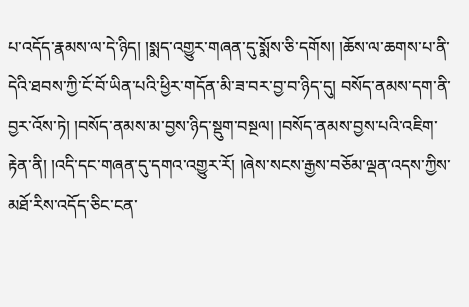པ་འདོད་རྣམས་ལ་དེ་ཉིད། །སྨད་འགྱུར་གཞན་དུ་སྨོས་ཅི་དགོས། །ཆོས་ལ་ཆགས་པ་ནི་དེའི་ཐབས་ཀྱི་ངོ་བོ་ཡིན་པའི་ཕྱིར་གདོན་མི་ཟ་བར་བྱ་བ་ཉིད་དུ། བསོད་ནམས་དག་ནི་བྱར་འོས་ཏེ། །བསོད་ནམས་མ་བྱས་ཉིད་སྡུག་བསྔལ། །བསོད་ནམས་བྱས་པའི་འཇིག་རྟེན་ནི། །འདི་དང་གཞན་དུ་དགའ་འགྱུར་རོ། །ཞེས་སངས་རྒྱས་བཅོམ་ལྡན་འདས་ཀྱིས་མཐོ་རིས་འདོད་ཅིང་ངན་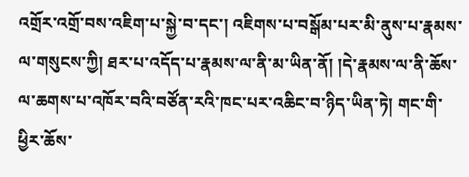འགྲོར་འགྲོ་བས་འཇིག་པ་སྐྱེ་བ་དང་། འཇིགས་པ་བསྒོམ་པར་མི་ནུས་པ་རྣམས་ལ་གསུངས་ཀྱི། ཐར་པ་འདོད་པ་རྣམས་ལ་ནི་མ་ཡིན་ནོ། །དེ་རྣམས་ལ་ནི་ཆོས་ལ་ཆགས་པ་འཁོར་བའི་བཙོན་རའི་ཁང་པར་འཆིང་བ་ཉིད་ཡིན་ཏེ། གང་གི་ཕྱིར་ཆོས་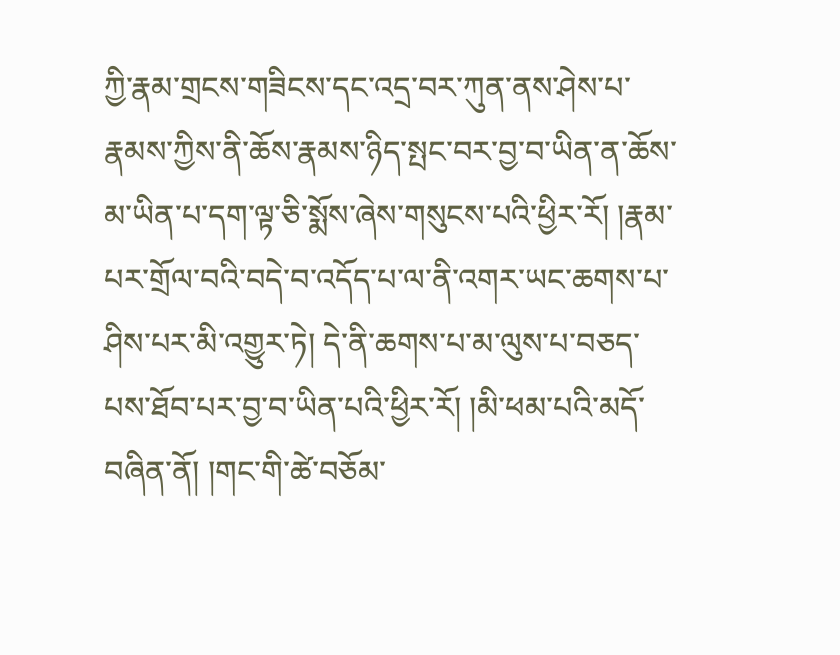ཀྱི་རྣམ་གྲངས་གཟིངས་དང་འདྲ་བར་ཀུན་ནས་ཤེས་པ་རྣམས་ཀྱིས་ནི་ཆོས་རྣམས་ཉིད་སྤང་བར་བྱ་བ་ཡིན་ན་ཆོས་མ་ཡིན་པ་དག་ལྟ་ཅི་སྨོས་ཞེས་གསུངས་པའི་ཕྱིར་རོ། །རྣམ་པར་གྲོལ་བའི་བདེ་བ་འདོད་པ་ལ་ནི་འགར་ཡང་ཆགས་པ་ཤིས་པར་མི་འགྱུར་ཏེ། དེ་ནི་ཆགས་པ་མ་ལུས་པ་བཅད་པས་ཐོབ་པར་བྱ་བ་ཡིན་པའི་ཕྱིར་རོ། །མི་ཕམ་པའི་མདོ་བཞིན་ནོ། །གང་གི་ཚེ་བཅོམ་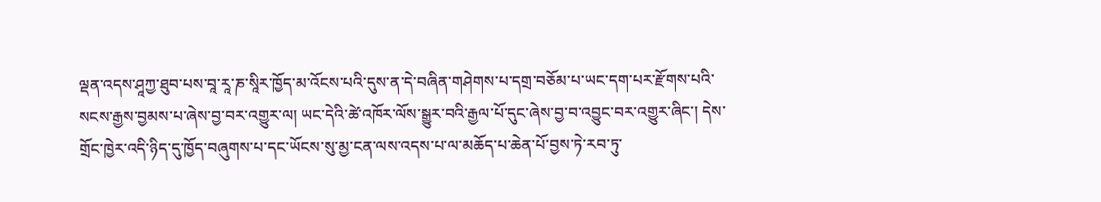ལྡན་འདས་ཤཱཀྱ་ཐུབ་པས་བཱ་རཱ་ཎ་སཱིར་ཁྱོད་མ་འོངས་པའི་དུས་ན་དེ་བཞིན་གཤེགས་པ་དགྲ་བཅོམ་པ་ཡང་དག་པར་རྫོགས་པའི་སངས་རྒྱས་བྱམས་པ་ཞེས་བྱ་བར་འགྱུར་ལ། ཡང་དེའི་ཚེ་འཁོར་ལོས་སྒྱུར་བའི་རྒྱལ་པོ་དུང་ཞེས་བྱ་བ་འབྱུང་བར་འགྱུར་ཞིང་། དེས་གྲོང་ཁྱེར་འདི་ཉིད་དུ་ཁྱོད་བཞུགས་པ་དང་ཡོངས་སུ་མྱ་ངན་ལས་འདས་པ་ལ་མཆོད་པ་ཆེན་པོ་བྱས་ཏེ་རབ་ཏུ་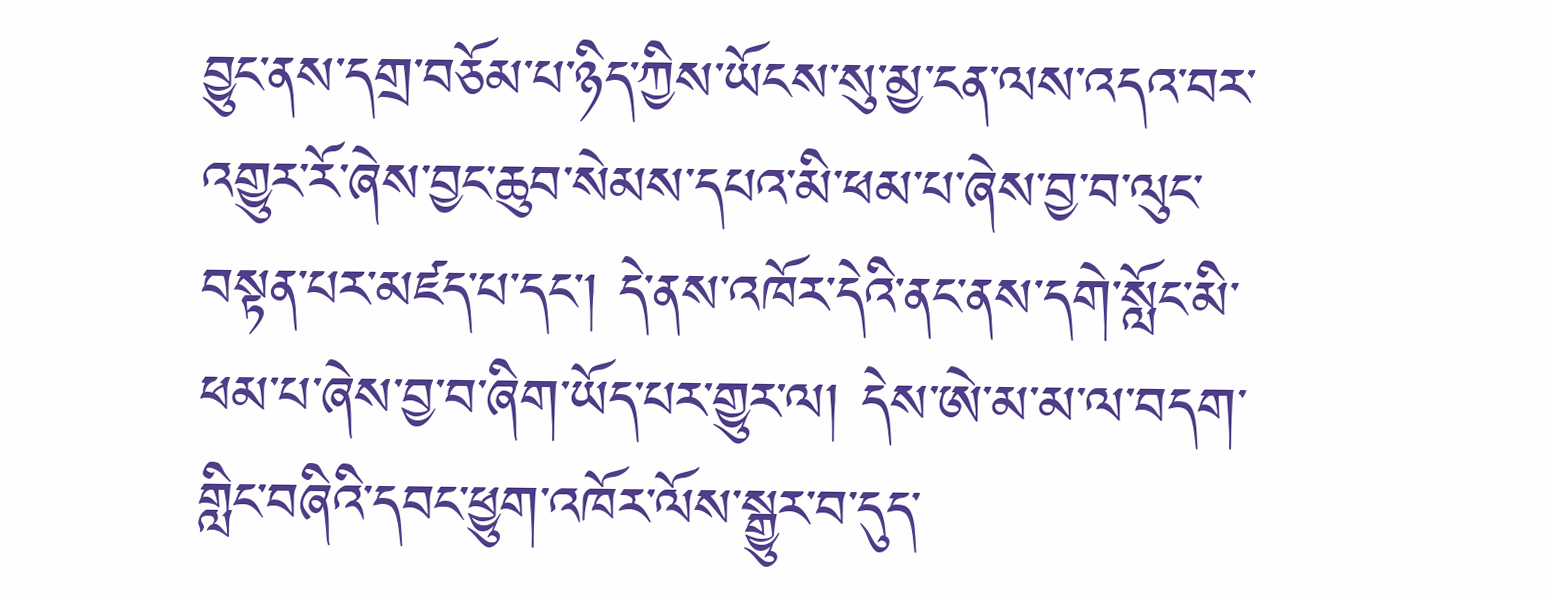བྱུང་ནས་དགྲ་བཅོམ་པ་ཉིད་ཀྱིས་ཡོངས་སུ་མྱ་ངན་ལས་འདའ་བར་འགྱུར་རོ་ཞེས་བྱང་ཆུབ་སེམས་དཔའ་མི་ཕམ་པ་ཞེས་བྱ་བ་ལུང་བསྟན་པར་མཛད་པ་དང་། དེ་ནས་འཁོར་དེའི་ནང་ནས་དགེ་སློང་མི་ཕམ་པ་ཞེས་བྱ་བ་ཞིག་ཡོད་པར་གྱུར་ལ། དེས་ཨེ་མ་མ་ལ་བདག་གླིང་བཞིའི་དབང་ཕྱུག་འཁོར་ལོས་སྒྱུར་བ་དུད་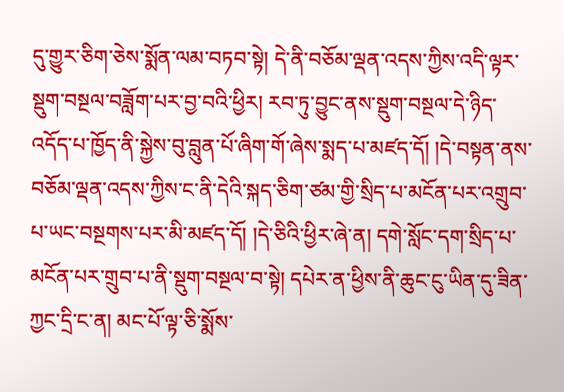དུ་གྱུར་ཅིག་ཅེས་སྨོན་ལམ་བཏབ་སྟེ། དེ་ནི་བཅོམ་ལྡན་འདས་ཀྱིས་འདི་ལྟར་སྡུག་བསྔལ་བཟློག་པར་བྱ་བའི་ཕྱིར། རབ་ཏུ་བྱུང་ནས་སྡུག་བསྔལ་དེ་ཉིད་འདོད་པ་ཁྱོད་ནི་སྐྱེས་བུ་བླུན་པོ་ཞིག་གོ་ཞེས་སྨད་པ་མཛད་དོ། །དེ་བསྟན་ནས་བཅོམ་ལྡན་འདས་ཀྱིས་ང་ནི་དེའི་སྐད་ཅིག་ཙམ་གྱི་སྲིད་པ་མངོན་པར་འགྲུབ་པ་ཡང་བསྔགས་པར་མི་མཛད་དོ། །དེ་ཅིའི་ཕྱིར་ཞེ་ན། དགེ་སློང་དག་སྲིད་པ་མངོན་པར་གྲུབ་པ་ནི་སྡུག་བསྔལ་བ་སྟེ། དཔེར་ན་ཕྱིས་ནི་ཆུང་ངུ་ཡིན་དུ་ཟིན་ཀྱང་དྲི་ང་ན། མང་པོ་ལྟ་ཅི་སྨོས་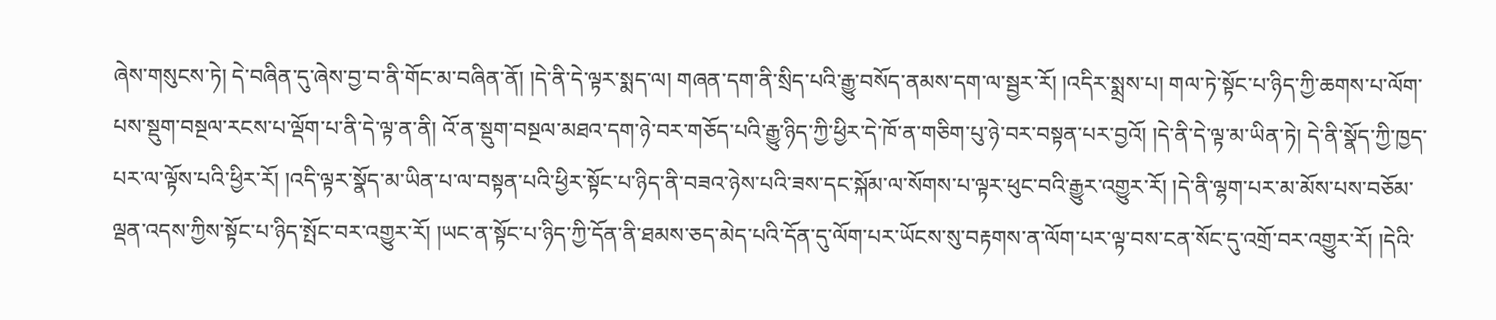ཞེས་གསུངས་ཏེ། དེ་བཞིན་དུ་ཞེས་བྱ་བ་ནི་གོང་མ་བཞིན་ནོ། །དེ་ནི་དེ་ལྟར་སྨད་ལ། གཞན་དག་ནི་སྲིད་པའི་རྒྱུ་བསོད་ནམས་དག་ལ་སྦྱར་རོ། །འདིར་སྨྲས་པ། གལ་ཏེ་སྟོང་པ་ཉིད་ཀྱི་ཆགས་པ་ལོག་པས་སྡུག་བསྔལ་རངས་པ་ལྡོག་པ་ནི་དེ་ལྟ་ན་ནི། འོ་ན་སྡུག་བསྔལ་མཐའ་དག་ཉེ་བར་གཅོད་པའི་རྒྱུ་ཉིད་ཀྱི་ཕྱིར་དེ་ཁོ་ན་གཅིག་པུ་ཉེ་བར་བསྟན་པར་བྱའོ། །དེ་ནི་དེ་ལྟ་མ་ཡིན་ཏེ། དེ་ནི་སྣོད་ཀྱི་ཁྱད་པར་ལ་ལྟོས་པའི་ཕྱིར་རོ། །འདི་ལྟར་སྣོད་མ་ཡིན་པ་ལ་བསྟན་པའི་ཕྱིར་སྟོང་པ་ཉིད་ནི་བཟའ་ཉེས་པའི་ཟས་དང་སྐོམ་ལ་སོགས་པ་ལྟར་ཕུང་བའི་རྒྱུར་འགྱུར་རོ། །དེ་ནི་ལྷག་པར་མ་མོས་པས་བཅོམ་ལྡན་འདས་ཀྱིས་སྟོང་པ་ཉིད་སྤོང་བར་འགྱུར་རོ། །ཡང་ན་སྟོང་པ་ཉིད་ཀྱི་དོན་ནི་ཐམས་ཅད་མེད་པའི་དོན་དུ་ལོག་པར་ཡོངས་སུ་བརྟགས་ན་ལོག་པར་ལྟ་བས་ངན་སོང་དུ་འགྲོ་བར་འགྱུར་རོ། །དེའི་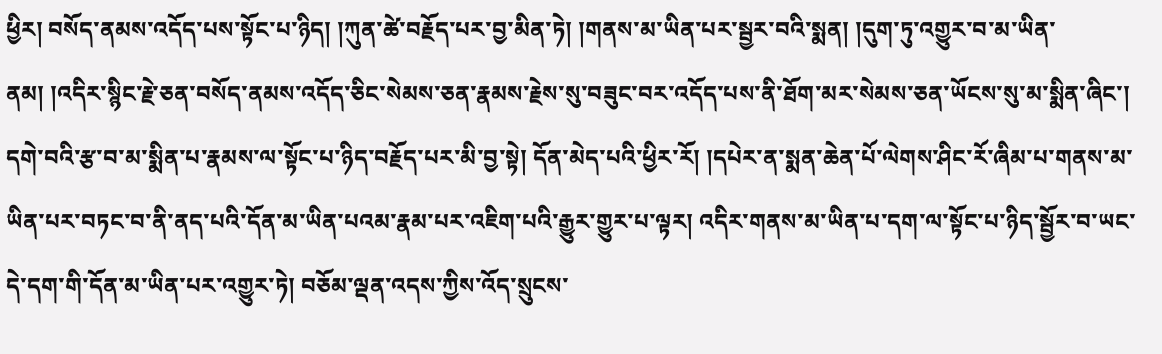ཕྱིར། བསོད་ནམས་འདོད་པས་སྟོང་པ་ཉིད། །ཀུན་ཚེ་བརྗོད་པར་བྱ་མིན་ཏེ། །གནས་མ་ཡིན་པར་སྦྱར་བའི་སྨན། །དུག་ཏུ་འགྱུར་བ་མ་ཡིན་ནམ། །འདིར་སྙིང་རྗེ་ཅན་བསོད་ནམས་འདོད་ཅིང་སེམས་ཅན་རྣམས་རྗེས་སུ་བཟུང་བར་འདོད་པས་ནི་ཐོག་མར་སེམས་ཅན་ཡོངས་སུ་མ་སྨིན་ཞིང་། དགེ་བའི་རྩ་བ་མ་སྨིན་པ་རྣམས་ལ་སྟོང་པ་ཉིད་བརྗོད་པར་མི་བྱ་སྟེ། དོན་མེད་པའི་ཕྱིར་རོ། །དཔེར་ན་སྨན་ཆེན་པོ་ལེགས་ཤིང་རོ་ཞིམ་པ་གནས་མ་ཡིན་པར་བཏང་བ་ནི་ནད་པའི་དོན་མ་ཡིན་པའམ་རྣམ་པར་འཇིག་པའི་རྒྱུར་གྱུར་པ་ལྟར། འདིར་གནས་མ་ཡིན་པ་དག་ལ་སྟོང་པ་ཉིད་སྦྱོར་བ་ཡང་དེ་དག་གི་དོན་མ་ཡིན་པར་འགྱུར་ཏེ། བཅོམ་ལྡན་འདས་ཀྱིས་འོད་སྲུངས་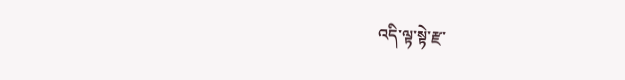འདི་ལྟ་སྟེ་རྫ་